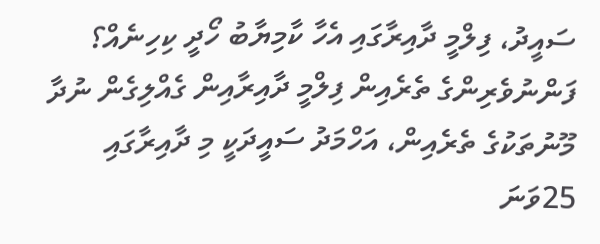ސައީދު، ފިލްމީ ދާއިރާގައި އެހާ ކާމިޔާބު ހޯދީ ކިހިނެއް؟
ފަންނުވެރިންގެ ތެރެއިން ފިލްމީ ދާއިރާއިން ގެއްލިގެން ނުދާ މޫނުތަކުގެ ތެރެއިން، އަހްމަދު ސައީދަކީ މި ދާއިރާގައި 25ވަނަ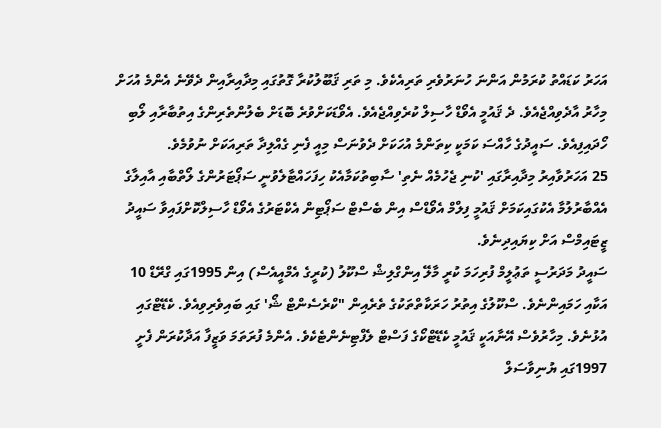އަހަރު ކަޑައްތު ކުރަމުން އަންނަ ހުނަރުވެރި ތަރިއެކެވެ. މި ތަރި ޤަބޫލުކުރާ ގޮތުގައި މިދާއިރާއިން ދެވޭނެ އެންމެ އުހަށް މިހާރު އާދެވިއްޖެއެވެ. ދެ ޤައުމީ އެވޯޑް ހާސިލް ކުރެވިއްޖެއެވެ. އެވޯޑަކަށްވުރެ ބޮޑަށް ބެލުންތެރިންގެ އިތުބާރާއި ލޯބި ހޯދައިފިއެވެ. ސައީދުގެ ހާއްސަ ކަމަކީ ކިތަންމެ އުހަކަށް ދެވުނަސް މިއީ ފެނި ގެއްލިދާ ތަރިއަކަށް ނުވުމެވެ.
25 އަހަރުވާއިރު މިދާއިރާގައި 'ކުނި ޖެހުމެއް ނެތި' ސާބިތުކަމާއެކު ހިފަހައްޓާލެވުނީ ސަޕޯޓަރުންގެ ލޯތްބާއި އާއިލާގެ އެއްބާރުލުމާ އެކުގައިކަމަށް ޤައުމީ ފިލްމް އެވޯޑްސް އިން ބެސްޓް ސަޕޯޓިން އެކްޓަރުގެ އެވޯޑް ހާސިލްކޮށްފައިވާ ސައީދު ޒީޓައިމްސް އަށް ކިޔައިދިނެވެ.
ސައީދު މަދަރުސީ ތަޢުލީމް ފުރިހަމަ ކުރީ މާލޭ އިންގްލިޝް ސްކޫލު (ކުރީގެ އެމްއީއެސް) އިން 1995ގައި ގްރޭޑް 10 އަކާއި ހަމައިންނެވެ. ސްކޫލުގެ އިތުރު ހަރަކާތްތަކުގެ ތެރެއިން "ކްރެސެންޓް ޝޯ' ގައި ބައިވެރިވިއެވެ. ކެޑޭޓްގައި އުޅުނެވެ. މިހާރުވެސް އޭނާއަކީ ޤައުމީ ކެޑޭޓްކޯގެ ފަސްޓް ލެފްޓިނެންޓެކެވެ. އެންމެ ފުރަތަމަ ވަޒީފާ އަދާކުރަން ފެށީ 1997ގައި ޔުނިވާސަލް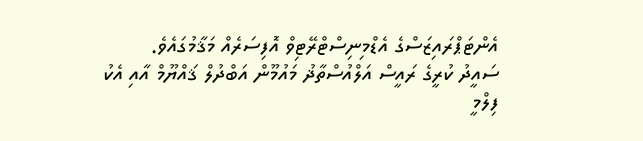އެންޓަޕްރައިޒަސްގެ އެޑްމިނިސްޓްރޭޓިވް އޮފިސަރެއް މަޤާމުގައެވެ.
ސައީދު ކުރީގެ ރައީސް އަލްއުސްތާޛު މައުމޫން އަބްދުލް ޤައްޔޫމް އާއި އެކު
ފިލްމީ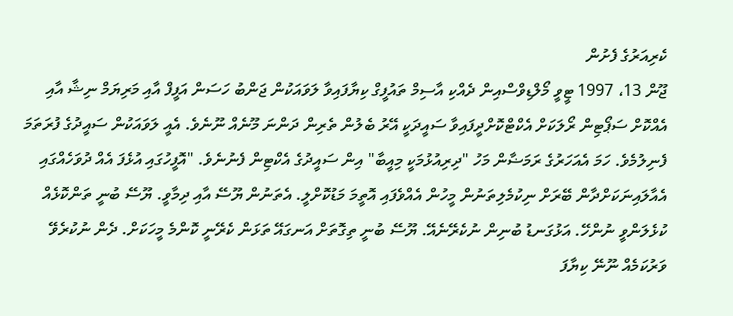ކެރިއަރުގެ ފެށުން
ޖޫން 13، 1997 ޓީވީ މޯލްޑިވްސްއިން ދެއްކި އާސިމް ތައުފީގް ކިޔާފައިވާ ލަވައަކުން ޖަންބު ހަސަން އަފީފް އާއި މަރިޔަމް ނިޝާ އާއި އެއްކޮށް ސަޕޯޓިން ރޯލަކަށް އެކްޓްކޮށްދީފައިވާ ސައީދަކީ އޭރު ބެލުން ތެރިން ދަންނަ މޫނެއް ނޫނެވެ. އެއީ ލަވައަކުން ސައީދުގެ ފުރަތަމަ ފެނިލުމެވެ. ހަމަ އެއަހަރުގެ ރަމަޟާން މަހު "ދިރިއުޅުމަކީ މިއީބާ" އިން ސައީދުގެ އެކްޓިން ފެނުނެވެ. "އޮފީހުގައި އުޅެފަ އެއް ދުވަހެއްގައި އެއާލައިނަކަށްދާން ބޭރަށް ނިކުމެލިތަނުން މީހުން އެއްވެފައި އޮތީމަ މަޑުކޮށްލީ. އެތަނުން ޔޫސޭ އާއި ދިމާވީ. ޔޫސޭ ބުނީ ތަންކޮޅެއް ކުޅެލަންވީ ނުންހޭ. އަޅުގަނޑު ބުނިން ނުކެރޭނެއޭ. ޔޫސޭ ބުނީ ތިގޮތަށް އަނގައޭ ތަޅަން ކެރޭނީ ކޮންމެ މީހަކަށް. ދެން ނުކުރެވޭ ވަރުކަމެއް ނޫނޭ ކިޔާފަ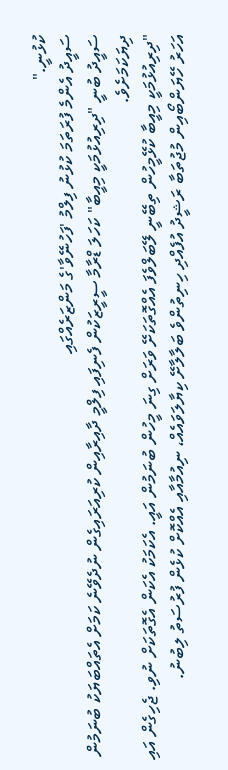ކުޅުނީ."
ސައީދު އެންމެ ފުރަތަމަ ކުޅުނު ފިލްމު 'ފަހުނޭވާ'ގެ މަންޒަރެއްގައި
ސައީދު ބުނީ "ދިރިއުޅުމަކީ މިއީބާ" ކަހަލަ ޑްރާމާ ސީރީޒަކުން ފެނިފައި ފިލްމީ ދާއިރާއިން ކުރިއަރައިގެން ނުދެވޭނެ ކަމަށް އެތައްބަޔަކު ބުނަމުން ދިޔަކަމަށެވެ.
"ދިރިއުޅުމަކީ މިއީބާ ކުޅޭމީހުން ތިބޭނީ ލޭބަލްވެފަ އެއްގޮތަކަށޭ ވަރަށް ގިނަ މީހުން ބުނަމުން އައީ. އެކަމަކު އެކަން އެގޮތަކަށް ނުވި. ޖެހިގެން އައި އަހަރު ހޭޔަންބޯއިން މުޖުތަބާ ރަޝީދު އުފެއްދި ހިނިތުންވެ ބަލާލާށޭ ކިޔާލަވައެއް، ނިއުމާއާއި އެއްކޮށް ކުޅެން ފުރުސަތު ލިބުނު.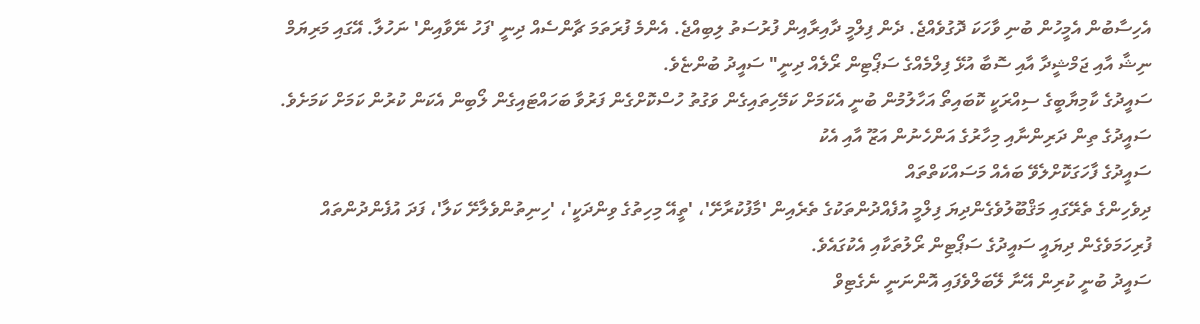އެހިސާބުން އެމީހުން ބުނި ވާހަކަ ދޮގުވެއްޖެ. ދެން ފިލްމީ ދާއިރާއިން ފުރުސަތު ލިބިއްޖެ. އެންމެ ފުރަތަމަ ޗާންސެއް ދިނީ 'ފަހު ނޭވާއިން' ނަހުލާ. އޭގައި މަރިޔަމް ނިޝާ އާއި ޖަމްޝީދާ އާއި ސޮބާ އުޅޭ ފިލްމެއްގެ ސަޕޯޓިން ރޯލެއް ދިނީ" ސައީދު ބުންޏެވެ.
ސައީދުގެ ކާމިޔާބީގެ ސިއްރަކީ ކޮބައިތޯ އަހާލުމުން ބުނީ އެކަމަށް ކަމޭހިތައިގެން ވަގުތު ހުސްކޮށްގެން ފަރުވާ ބަހައްޓައިގެން ލޯބިން އެކަން ކުރުން ކަމަށް ކަމަށެވެ.
ސައީދުގެ ތިން ދަރިންނާއި މިހާރުގެ އަންހެނުން އަޒޫ އާއި އެކު
ސައީދުގެ ފާހަގަކޮށްލެވޭ ބައެއް މަސައްކަތްތައް
ދިވެހިންގެ ތެރޭގައި މަޤްބޫލުވެގެންދިޔަ ފިލްމީ އުފެއްދުންތަކުގެ ތެރެއިން 'މާފުކުރާށޭ'، 'ތީއޭ މިހިތުގެ ވިންދަކީ'، 'ހިނިތުންވެލާށޭ ކަލާ'، ފަދަ އުފެންދުންތައް ފުރިހަމަވެގެން ދިޔައީ ސައީދުގެ ސަޕޯޓިން ރޯލުތަކާއި އެކުގައެވެ.
ސައީދު ބުނީ ކުރިން އޭނާ ލޭބަލްވެފައި އޮންނަނީ ނެގެޓިވް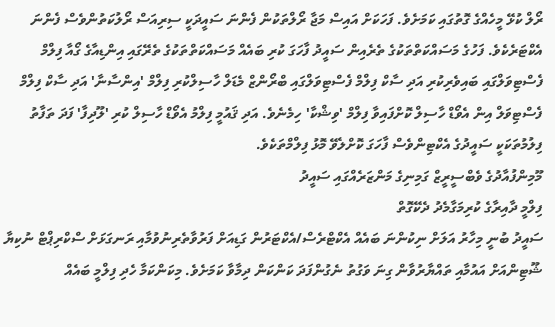ރޯލް ކުޅޭ މީހެއްގެ ގޮތުގައި ކަމަށެވެ. ފަހަކަށް އައިސް މަޖާ ރޯލްތަކުން ފެންނަ ސައީދަކީ ސިރިއަސް ރޯލުކަތުންވެސް ފެންނަ އެކްޓަރެކެވެ. ފަހުގެ މަސައްކަތްތަކުގެ ތެރެއިން ސައީދު ފާހަގަ ކުރި ބައެއް މަސައްކަތްތަކުގެ ތެރޭގައި އިންޑިއާގެ ގޯއާ ފިލްމް ފެސްޓިވަލްގައި ބައިވެރިކުރި އަދި ސާކް ފިލްމް ފެސްޓިވަލްގައި ބްރޯންޒް މެޑަލް ހާސިލްކުރި ފިލްމް 'އިންސާނާ' އަދި ސާކް ފިލްމް ފެސްޓިވަލް އިން އެވޯޑް ހާސިލް ކޮށްފައިވާ ފިލްމް 'ވިޝްކާ' ހިމެނެވެ. އަދި ޤައުމީ ފިލްމު އެވޯޑް ހާސިލް ކުރި 'ލޫދިފާ' ފަދަ ތަފާތު ފިލުމުތަކަކީ ސައީދުގެ އެކްޓިންވެސް ފާހަގަ ކޮށްލެވޭ މޮޅު ފިލްމްތަކެވެ.
މޫމިންފުއާދުގެ ވެބްސީރީޒް ގަމިނިގެ މަންޒަރެއްގައި ސައީދު
ފިލްމީ ދާއިރާގެ ކުރިމަގާމެދު ދެކޭގޮތް
ސައީދު ބުނީ މިހާރު އަލަށް ނިކުންނަ ބައެއް އެކްޓްރެސް/އެކްޓަރުން ގަޑިއަށް ފަރުވާތެރިނުވުމާއި ރަނގަޅަށް ސްކްރިޕްޓް ނުކިޔާ ޝޫޓިންއަށް އައުމާއި ތައްޔާރުވާން ގިނަ ވަގުތު ނެގުންފަދަ ކަންކަން ދިމާވާ ކަމަށެވެ. މިކަންކަމާ ހެދި ފިލްމީ ބައެއް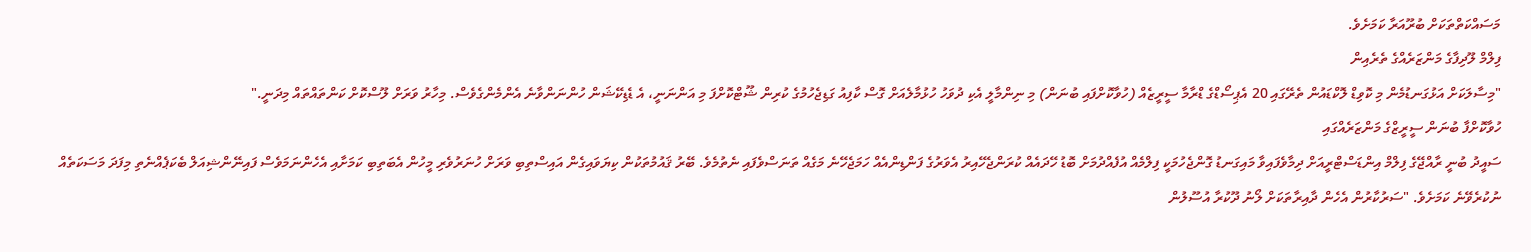މަސައްކަތްތަކަށް ބުރޫއަރާ ކަމަށެވެ.
ފިލްމް ލޫދިފާގެ މަންޒަރެއްގެ ތެރެއިން
"މިސާލަކަށް އަޅުގަނޑުމެން މި ކޮވިޑް ލޮކްޑައުން ތެރޭގައި 20 އެޕިސޯޑްގެ ޑްރާމާ ސީރީޒެއް (ހުވާކޮށްފައި ބުނަން) މި ނިންމާލީ އެކި ދުވަހު ހުޅުމާލެއަށް ގޮސް ކާފިއު ގަޑިޖެހުމުގެ ކުރިން ޝޫޓްކޮށްފަ މި އަންނަނީ، އެ ޑެޑިކޭޝަން ހުންނަންވާނެ އެންމެންގެވެސް. މިހާރު ވަރަށް ލޫސްކޮށް ކަންތައްތައް މިދަނީ."
ހުވާކޮށްފާ ބުނަން ސީރީޒްގެ މަންޒަރެއްގައި
ސައީދު ބުނީ ރާއްޖޭގެ ފިލްމް އިންޑަސްޓްރީއަށް ދިމާވެފައިވާ މައިގަނޑު ގޮންޖެހުމަކީ ފިލްމެއް އުފެއްދުމަށް ބޮޑު ހޭދައެއް ކުރަންޖެހޭއިރު އެވަރުގެ ފަންޑިންއެއް ހަމަޖެހޭނެ މަގެއް ތަނަސްވެފައި ނެތުމެވެ. ބޭރު ޤައުމުތަކުން ކިޔަވައިގެން އައިސްތިބި ވަރަށް ހުނަރުވެރި މީހުން އެބަތިބި ކަމަށާއި އެހެންނަމަވެސް ފައިނޭންޝިއަލް ބެކަޕެއްނެތި މިފަދަ މަސަކަތެއް ނުކުރެވޭނެ ކަމަށެވެ. "ސަރުކާރުން އެހެން ދާއިރާތަކަށް ލޯނު ދޫކުރާ އުސޫލުން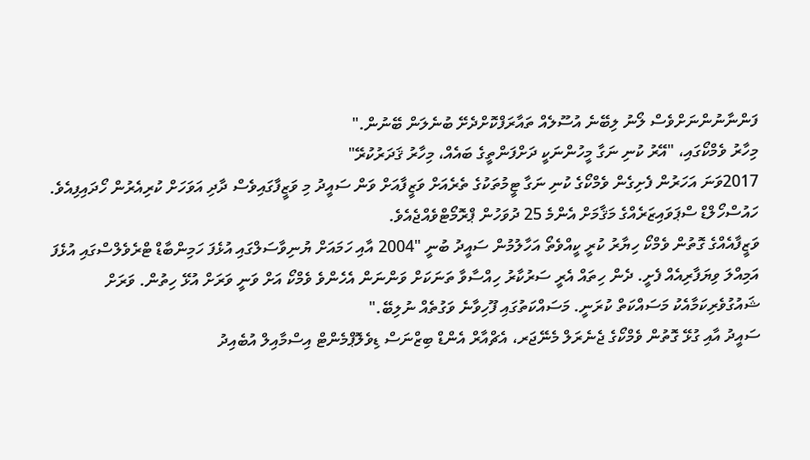ފަންނާނުންނަށްވެސް ލޯނު ލިބޭނެ އުސޫލެއް ތައާރަފްކޮށްދެށޭ ބުނެލަން ބޭނުން."
މިހާރު ވެމްކޯގައި، "އޭރު ކުނި ނަގާ މީހުންނަކީ ދަށްފަންތީގެ ބައެއް، މިހާރު ޤަދަރުކުރޭ"
2017ވަނަ އަހަރުން ފެށިގެން ވެމްކޯގެ ކުނި ނަގާ ޓީމުތަކުގެ ތެރެއަށް ވަޒީފާއަށް ވަން ސައީދު މި ވަޒީފާގައިވެސް ދާދި އަވަހަށް ކުރިއެރުން ހޯދައިފިއެވެ. ހައުސްހޯލްޑް ސްޕަވައިޒަރެއްގެ މަޤާމަށް އެންމެ 25 ދުވަހުން ޕްރޮމޯޓްވެއްޖެއެވެ.
ވަޒީފާއެއްގެ ގޮތުން ވެމްކޯ ހިޔާރު ކުރީ ކީއްވެތޯ އަހާލުމުން ސައީދު ބުނީ "2004 އާއި ހަމައަށް ޔުނިވާސަލްގައި އުޅެފަ ހަމިންބާޑް ޓްރެވެލްސްގައި އުޅެފަ އަމިއްލަ ވިޔަފާރިއެއް ފެށީ. ދެން ހިތައް އެރީ ސަރުކާރު ހިއްސާވާ ތަނަކަށް ވަންނަން އެހެންވެ ވެމްކޯ އަށް ވަނީ ވަރަށް އުޅޭ ހިތުން. ވަރަށް ޝައުގުވެރިކަމާއެކު މަސައްކަތް ކުރަނީ. މަސައްކަތުގައި ފޫހިވާނެ ވަގުތެއް ނުލިބޭ."
ސައީދު އާއި ގުޅޭ ގޮތުން ވެމްކޯގެ ޖެނެރަލް މެނޭޖަރ، އެޗްއާރް އެންޑް ބިޒްނަސް ޑިވެލޮޕްމެންޓް އިސްމާއިލް އުބެއިދު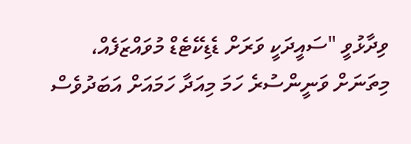ވިދާޅުވީ "ސައީދަކީ ވަރަށް ޑެޑިކޭޓެޑް މުވައްޒަފެއް، މިތަނަށް ވަނީންސުރެ ހަމަ މިއަދާ ހަމައަށް އަބަދުވެސް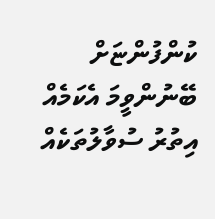ކުންފުންޏަށް ބޭނުންވީމަ އެކަމެއް އިތުރު ސުވާލުތަކެއް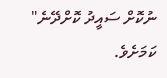ނުކޮށް ސައީދު ކޮށްދޭނެ" ކަމަށެވެ.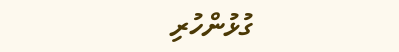ގުޅުންހުރި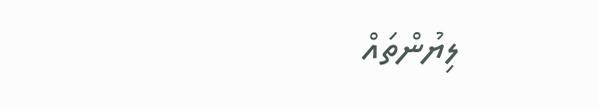ލިޔުންތައް